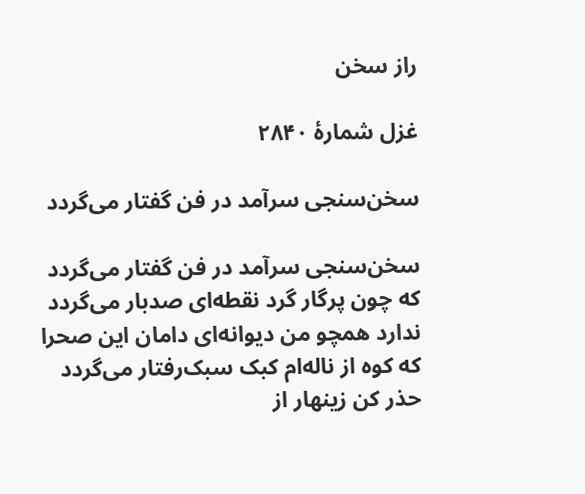راز سخن

غزل شمارهٔ ۲۸۴۰

سخن‌سنجی سرآمد در فن گفتار می‌گردد

سخن‌سنجی سرآمد در فن گفتار می‌گردد
که چون پرگار گرد نقطه‌ای صدبار می‌گردد
ندارد همچو من دیوانه‌ای دامان این صحرا
که کوه از ناله‌ام کبک سبک‌رفتار می‌گردد
حذر کن زینهار از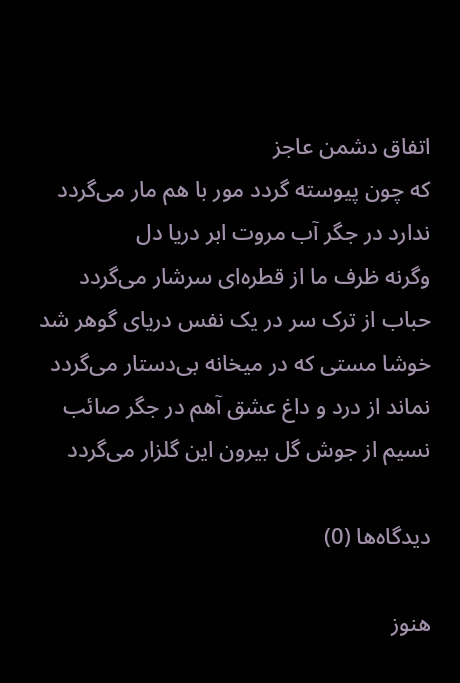اتفاق دشمن عاجز
که چون پیوسته گردد مور با هم مار می‌گردد
ندارد در جگر آب مروت ابر دریا دل
وگرنه ظرف ما از قطره‌ای سرشار می‌گردد
حباب از ترک سر در یک نفس دریای گوهر شد
خوشا مستی که در میخانه بی‌دستار می‌گردد
نماند از درد و داغ عشق آهم در جگر صائب
نسیم از جوش گل بیرون این گلزار می‌گردد

دیدگاه‌ها (0)

هنوز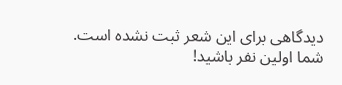دیدگاهی برای این شعر ثبت نشده است. شما اولین نفر باشید!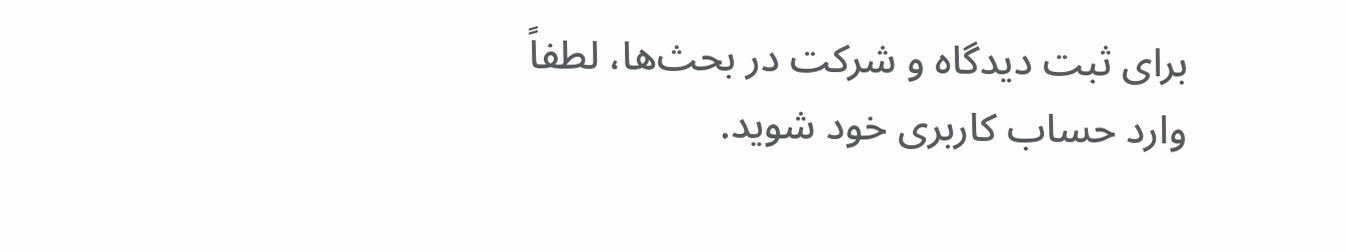برای ثبت دیدگاه و شرکت در بحث‌ها، لطفاً وارد حساب کاربری خود شوید.